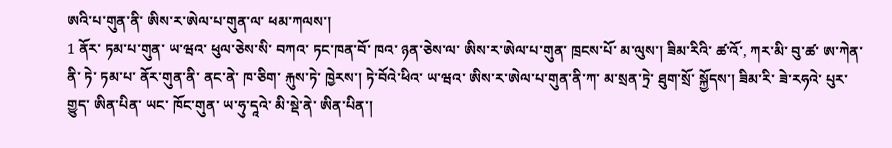ཨའི་པ་གུན་ནི་ ཨིས་ར་ཨེལ་པ་གུན་ལ་ ཕམ་ཀལས་།
1 ནོར་ ཏམ་པ་གུན་ ཡ་ཝའ་ ཕུལ་ཅེས་སི་ བཀའ་ ཏང་ཁན་བོ་ ཁའ་ ཉན་ཅེས་ལ་ ཨིས་ར་ཨེལ་པ་གུན་ ཁྲངས་པོ་ མ་ལུས་། ཟིམ་རིའི་ ཚ་འོ་, ཀར་མི་ བུ་ཚ་ ཨ་ཀེན་ནི་ ཏེ་ ཏམ་པ་ ནོར་གུན་ནི་ ནང་ནེ་ ཁ་ཅིག་ རྐུས་ཏེ་ ཁྱེརས་། ཏེ་བོའེ་ཕིའ་ ཡ་ཝའ་ ཨིས་ར་ཨེལ་པ་གུན་ནི་ཀ་ མ་སྲན་ཏྲེ་ ཐུག་སྲོ་ སྐྱོདས་། ཟིམ་རི་ ཟེ་རཧའེ་ པུར་གྱུད་ ཨིན་པིན་ ཡང་ ཁོང་གུན་ ཡ་ཧུ་དཱའེ་ མི་སྡེ་ནེ་ ཨིན་པིན་།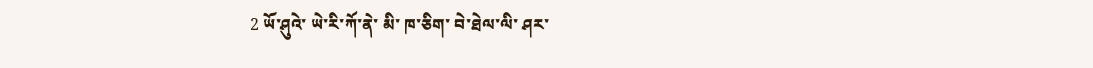2 ཡོ་ཤུའེ་ ཡེ་རི་ཀོ་ནེ་ མི་ ཁ་ཅིག་ བེ་ཐེལ་ལི་ ཤར་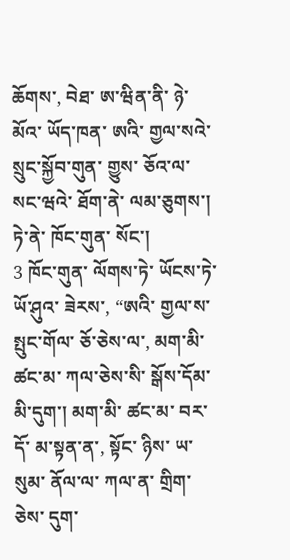ཆོགས་, བེཐ་ ཨ་ཝིན་ནི་ ཉེ་མོའ་ ཡོད་ཁན་ ཨའི་ གྱལ་སའེ་ སྲུང་སྐྱོབ་གུན་ གྱུས་ ཅོའ་ལ་ སང་ཝའེ་ ཐོག་ནེ་ ལམ་ཅུགས་། ཏེ་ནེ་ ཁོང་གུན་ སོང་།
3 ཁོང་གུན་ ལོགས་ཏེ་ ཡོངས་ཏེ་ ཡོ་ཤུའ་ ཟེརས་, “ཨའི་ གྱལ་ས་ སྤུང་གོལ་ ཅོ་ཅེས་ལ་, མག་མི་ ཚང་མ་ ཀལ་ཅེས་སི་ སྒོས་དོམ་ མི་དུག་། མག་མི་ ཚང་མ་ བར་དོ་ མ་སྟན་ན་, སྟོང་ ཉིས་ ཡ་ སུམ་ ནོལ་ལ་ ཀལ་ན་ གྲིག་ཅེས་ དུག་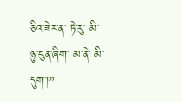ཅིའ་ཟེར་ན་ ཏེ་རུ་ མི་ ཉུ་ངུན་ཞིག་ མ་ནེ་ མི་དུག་།”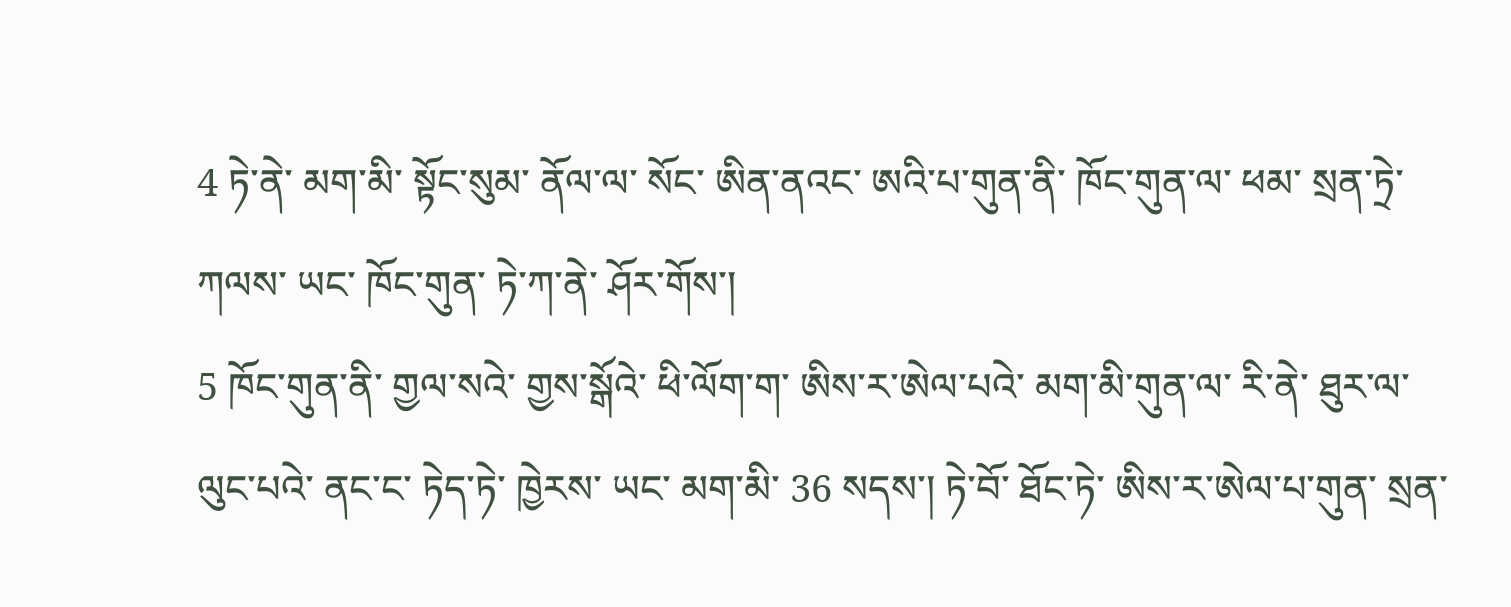4 ཏེ་ནེ་ མག་མི་ སྟོང་སུམ་ ནོལ་ལ་ སོང་ ཨིན་ནའང་ ཨའི་པ་གུན་ནི་ ཁོང་གུན་ལ་ ཕམ་ སྲན་ཏྲེ་ ཀལས་ ཡང་ ཁོང་གུན་ ཏེ་ཀ་ནེ་ ཤོར་གོས་།
5 ཁོང་གུན་ནི་ གྱལ་སའེ་ གྱས་སྒོའེ་ ཕི་ལོག་ག་ ཨིས་ར་ཨེལ་པའེ་ མག་མི་གུན་ལ་ རི་ནེ་ ཐུར་ལ་ ལུང་པའེ་ ནང་ང་ ཏེད་ཏེ་ ཁྱེརས་ ཡང་ མག་མི་ 36 སདས་། ཏེ་བོ་ ཐོང་ཏེ་ ཨིས་ར་ཨེལ་པ་གུན་ སྲན་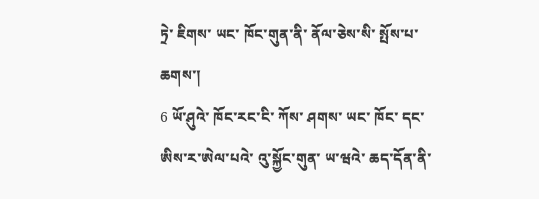ཏྲེ་ ཇིགས་ ཡང་ ཁོང་གུན་ནི་ ནོལ་ཅེས་སི་ སྤོས་པ་ ཆགས་།
6 ཡོ་ཤུའེ་ ཁོང་རང་ངི་ ཀོས་ ཤགས་ ཡང་ ཁོང་ དང་ ཨིས་ར་ཨེལ་པའེ་ འུ་སྐྱོང་གུན་ ཡ་ཝའེ་ ཆད་དོན་ནི་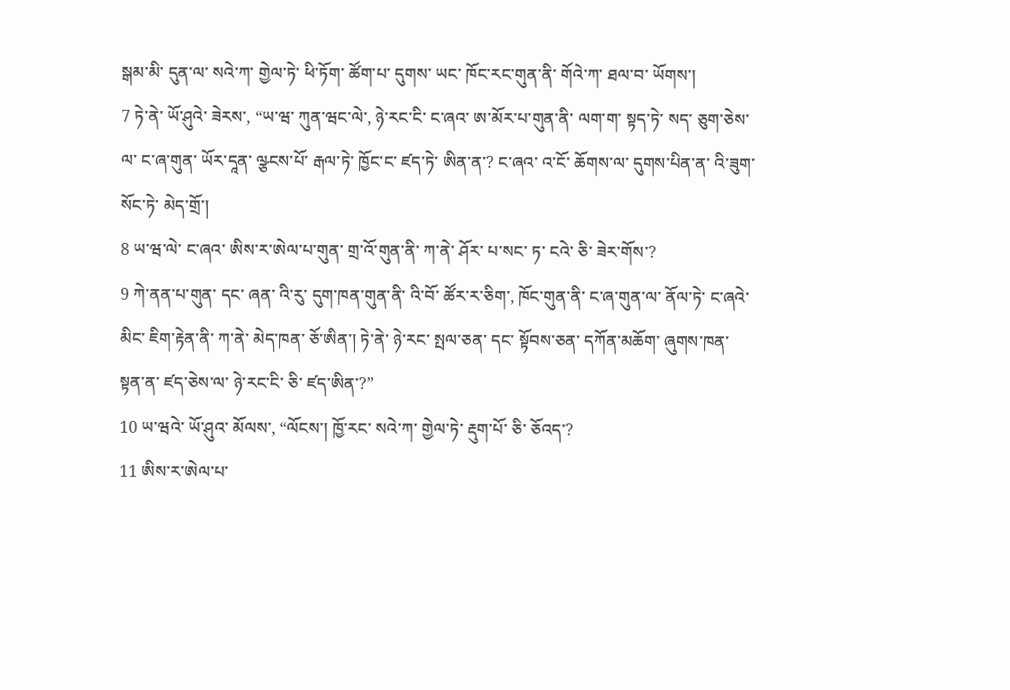སྒམ་མི་ དུན་ལ་ སའེ་ཀ་ གྱེལ་ཏེ་ ཕི་ཏོག་ ཚོག་པ་ དུགས་ ཡང་ ཁོང་རང་གུན་ནི་ གོའེ་ཀ་ ཐལ་བ་ ཡོགས་།
7 ཏེ་ནེ་ ཡོ་ཤུའེ་ ཟེརས་, “ཡ་ཝ་ ཀུན་ཝང་ལེ་, ཉེ་རང་ངི་ ང་ཞའ་ ཨ་མོར་པ་གུན་ནི་ ལག་ག་ སྟད་ཏེ་ སད་ ཅུག་ཅེས་ལ་ ང་ཞ་གུན་ ཡོར་དཱན་ ལྩངས་པོ་ རྒལ་ཏེ་ ཁྱོང་ང་ ཛད་ཏེ་ ཨིན་ན་? ང་ཞའ་ འ་ངོ་ ཆོགས་ལ་ དུགས་པིན་ན་ འི་ཟུག་ སོང་ཏེ་ མེད་གྲོ་།
8 ཡ་ཝ་ལེ་ ང་ཞའ་ ཨིས་ར་ཨེལ་པ་གུན་ གྲ་འོ་གུན་ནི་ ཀ་ནེ་ ཤོར་ པ་སང་ ཏ་ ངའེ་ ཅི་ ཟེར་གོས་?
9 ཀེ་ནན་པ་གུན་ དང་ ཞན་ འི་རུ་ དུག་ཁན་གུན་ནི་ འི་བོ་ ཚོར་ར་ཅིག་, ཁོང་གུན་ནི་ ང་ཞ་གུན་ལ་ ནོལ་ཏེ་ ང་ཞའེ་ མིང་ ཇིག་རྟེན་ནི་ ཀ་ནེ་ མེད་ཁན་ ཅོ་ཨིན་། ཏེ་ནེ་ ཉེ་རང་ སྤལ་ཅན་ དང་ སྟོབས་ཅན་ དཀོན་མཆོག་ ཞུགས་ཁན་ སྟན་ན་ ཛད་ཅེས་ལ་ ཉེ་རང་ངི་ ཅི་ ཛད་ཨིན་?”
10 ཡ་ཝའེ་ ཡོ་ཤུའ་ མོལས་, “ལོངས་། ཁྱོ་རང་ སའེ་ཀ་ གྱེལ་ཏེ་ རྡུག་པོ་ ཅི་ ཅོའད་?
11 ཨིས་ར་ཨེལ་པ་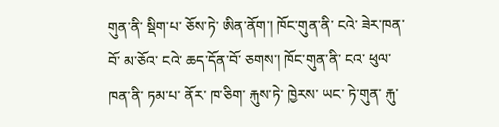གུན་ནི་ སྡིག་པ་ ཅོས་ཏེ་ ཨིན་ནོག་། ཁོང་གུན་ནི་ ངའེ་ ཟེར་ཁན་བོ་ མ་ཅོའ་ ངའེ་ ཆད་དོན་བོ་ ཅགས་། ཁོང་གུན་ནི་ ངའ་ ཕུལ་ཁན་ནི་ ཏམ་པ་ ནོར་ ཁ་ཅིག་ རྐུས་ཏེ་ ཁྱེརས་ ཡང་ ཏེ་གུན་ རྐུ་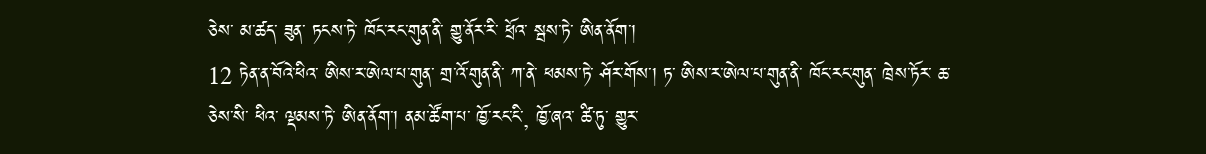ཅེས་ མ་ཚད་ ཟུན་ ཏངས་ཏེ་ ཁོང་རང་གུན་ནི་ གྱུ་ནོར་རི་ ཕྲོའ་ སྦས་ཏེ་ ཨིན་ནོག་།
12 ཏེན་ན་བོའེ་ཕིའ་ ཨིས་ར་ཨེལ་པ་གུན་ གྲ་འོ་གུན་ནི་ ཀ་ནེ་ ཕམས་ཏེ་ ཤོར་གོས་། ཏ་ ཨིས་ར་ཨེལ་པ་གུན་ནི་ ཁོང་རང་གུན་ ཁྲེས་ཏོར་ ཆ་ཅེས་སི་ ཕིའ་ ལྡམས་ཏེ་ ཨིན་ནོག་། ནམ་ཚོག་པ་ ཁྱོ་རང་ངི་, ཁྱོ་ཞའ་ ཚི་ཏུ་ གྱུར་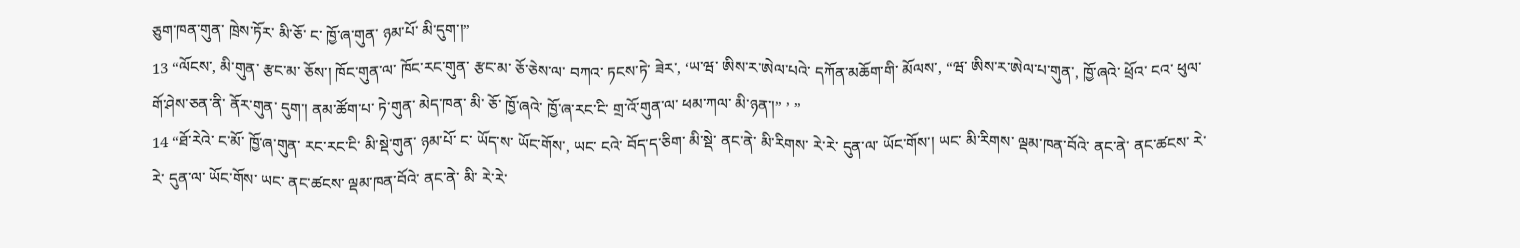ཅུག་ཁན་གུན་ ཁྲེས་ཏོར་ མི་ཅོ་ ང་ ཁྱོ་ཞ་གུན་ ཉམ་པོ་ མི་དུག་།”
13 “ལོངས་, མི་གུན་ རྩང་མ་ ཅོས་། ཁོང་གུན་ལ་ ཁོང་རང་གུན་ རྩང་མ་ ཅོ་ཅེས་ལ་ བཀའ་ ཏངས་ཏེ་ ཟེར་, ‘ཡ་ཝ་ ཨིས་ར་ཨེལ་པའེ་ དཀོན་མཆོག་གི་ མོལས་, “ཝ་ ཨིས་ར་ཨེལ་པ་གུན་, ཁྱོ་ཞའེ་ ཕྲོའ་ ངའ་ ཕུལ་གོ་ཤེས་ཅན་ནི་ ནོར་གུན་ དུག་། ནམ་ཚོག་པ་ ཏེ་གུན་ མེད་ཁན་ མི་ ཅོ་ ཁྱོ་ཞའེ་ ཁྱོ་ཞ་རང་ངི་ གྲ་འོ་གུན་ལ་ ཕམ་ཀལ་ མི་ཉན་།” ’ ”
14 “ཐོ་རེའེ་ ང་མོ་ ཁྱོ་ཞ་གུན་ རང་རང་ངི་ མི་སྡེ་གུན་ ཉམ་པོ་ ང་ ཡོད་ས་ ཡོང་གོས་, ཡང་ ངའེ་ བོད་ད་ཅིག་ མི་སྡེ་ ནང་ནེ་ མི་རིགས་ རེ་རེ་ དུན་ལ་ ཡོང་གོས་། ཡང་ མི་རིགས་ ལྡམ་ཁན་བོའེ་ ནང་ནེ་ ནང་ཚངས་ རེ་རེ་ དུན་ལ་ ཡོང་གོས་ ཡང་ ནང་ཚངས་ ལྡམ་ཁན་བོའེ་ ནང་ནེ་ མི་ རེ་རེ་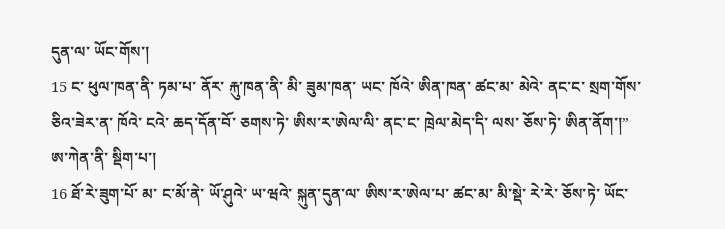དུན་ལ་ ཡོང་གོས་།
15 ང་ ཕུལ་ཁན་ནི་ ཏམ་པ་ ནོར་ རྐུ་ཁན་ནི་ མི་ ཟུམ་ཁན་ ཡང་ ཁོའེ་ ཨིན་ཁན་ ཚང་མ་ མེའེ་ ནང་ང་ སྲག་གོས་ ཅིའ་ཟེར་ན་ ཁོའེ་ ངའེ་ ཆད་དོན་བོ་ ཅགས་ཏེ་ ཨིས་ར་ཨེལ་ལི་ ནང་ང་ ཁྲེལ་མེད་དི་ ལས་ ཅོས་ཏེ་ ཨིན་ནོག་།”
ཨ་ཀེན་ནི་ སྡིག་པ་།
16 ཐོ་རེ་ཟུག་པོ་ མ་ ང་མོ་ནེ་ ཡོ་ཤུའེ་ ཡ་ཝའེ་ སྐུན་དུན་ལ་ ཨིས་ར་ཨེལ་པ་ ཚང་མ་ མི་སྡེ་ རེ་རེ་ ཅོས་ཏེ་ ཡོང་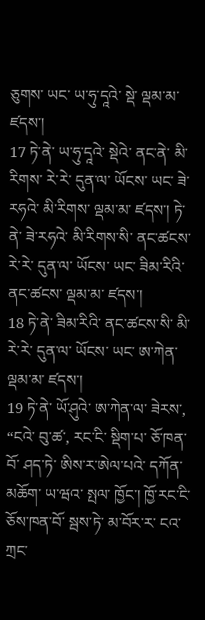ཅུགས་ ཡང་ ཡ་ཧུ་དཱའེ་ སྡེ་ ལྡམ་མ་ ཛདས་།
17 ཏེ་ནེ་ ཡ་ཧུ་དཱའེ་ སྡེའེ་ ནང་ནེ་ མི་རིགས་ རེ་རེ་ དུན་ལ་ ཡོངས་ ཡང་ ཟེ་རཧའེ་ མི་རིགས་ ལྡམ་མ་ ཛདས་། ཏེ་ནེ་ ཟེ་རཧའེ་ མི་རིགས་སི་ ནང་ཚངས་ རེ་རེ་ དུན་ལ་ ཡོངས་ ཡང་ ཟིམ་རིའི་ ནང་ཚངས་ ལྡམ་མ་ ཛདས་།
18 ཏེ་ནེ་ ཟིམ་རིའི་ ནང་ཚངས་སི་ མི་ རེ་རེ་ དུན་ལ་ ཡོངས་ ཡང་ ཨ་ཀེན་ ལྡམ་མ་ ཛདས་།
19 ཏེ་ནེ་ ཡོ་ཤུའེ་ ཨ་ཀེན་ལ་ ཟེརས་, “ངའེ་ བུ་ཚ་, རང་ངི་ སྡིག་པ་ ཅོ་ཁན་བོ་ ཤད་ཏེ་ ཨིས་ར་ཨེལ་པའེ་ དཀོན་མཆོག་ ཡ་ཝའ་ སྤལ་ ཁྱོང་། ཁྱོ་རང་ངི་ ཅོས་ཁན་བོ་ སྦས་ཏེ་ མ་བོར་ར་ ངའ་ ཀྲང་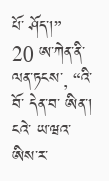པོ་ ཤོད་།”
20 ཨ་ཀེན་ནི་ ལན་ཏངས་, “འི་བོ་ དེན་བ་ ཨིན་། ངའེ་ ཡ་ཝའ་ ཨིས་ར་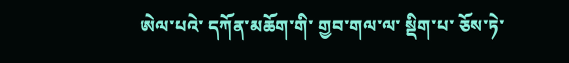ཨེལ་པའེ་ དཀོན་མཆོག་གི་ གྱབ་གལ་ལ་ སྡིག་པ་ ཅོས་ཏེ་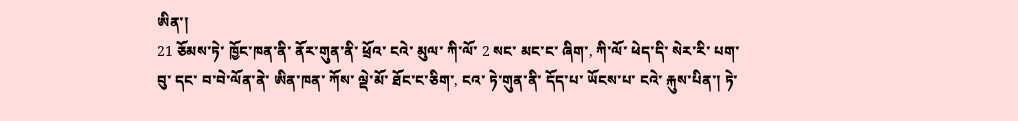ཨིན་།
21 ཅོམས་ཏེ་ ཁྱོང་ཁན་ནི་ ནོར་གུན་ནི་ ཕྲོའ་ ངའེ་ མུལ་ ཀི་ལོ་ 2 སང་ མང་ང་ ཞིག་, ཀི་ལོ་ ཕེད་དི་ སེར་རི་ པག་བུ་ དང་ བ་བེ་ལོན་ནེ་ ཨིན་ཁན་ ཀོས་ ལྡེ་མོ་ ཐོང་ང་ཅིག་, ངའ་ ཏེ་གུན་ནི་ དོད་པ་ ཡོངས་པ་ ངའེ་ རྐུས་པིན་། ཏེ་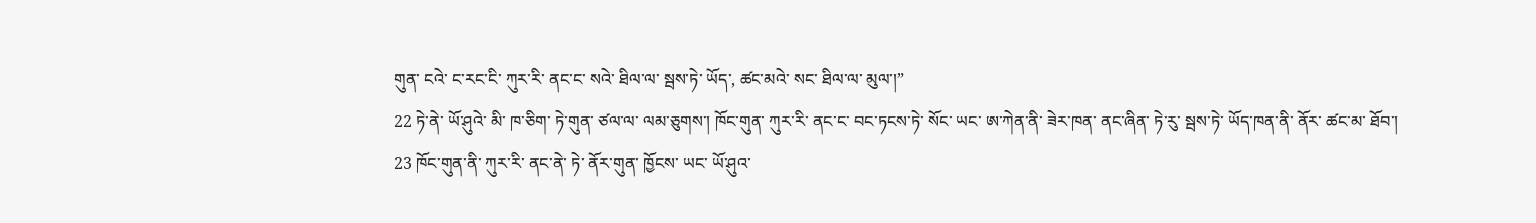གུན་ ངའེ་ ང་རང་ངི་ ཀུར་རི་ ནང་ང་ སའེ་ ཐིལ་ལ་ སྦས་ཏེ་ ཡོད་, ཚང་མའེ་ སང་ ཐིལ་ལ་ མུལ་།”
22 ཏེ་ནེ་ ཡོ་ཤུའེ་ མི་ ཁ་ཅིག་ ཏེ་གུན་ ཙལ་ལ་ ལམ་ཅུགས་། ཁོང་གུན་ ཀུར་རི་ ནང་ང་ བང་ཏངས་ཏེ་ སོང་ ཡང་ ཨ་ཀེན་ནི་ ཟེར་ཁན་ ནང་ཞིན་ ཏེ་རུ་ སྦས་ཏེ་ ཡོད་ཁན་ནི་ ནོར་ ཚང་མ་ ཐོབ་།
23 ཁོང་གུན་ནི་ ཀུར་རི་ ནང་ནེ་ ཏེ་ ནོར་གུན་ ཁྱོངས་ ཡང་ ཡོ་ཤུའ་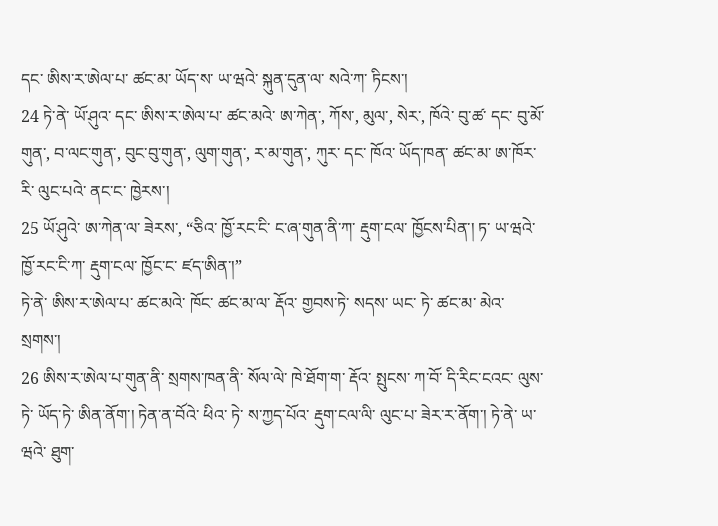དང་ ཨིས་ར་ཨེལ་པ་ ཚང་མ་ ཡོད་ས་ ཡ་ཝའེ་ སྐུན་དུན་ལ་ སའེ་ཀ་ ཏིངས་།
24 ཏེ་ནེ་ ཡོ་ཤུའ་ དང་ ཨིས་ར་ཨེལ་པ་ ཚང་མའེ་ ཨ་ཀེན་, ཀོས་, མུལ་, སེར་, ཁོའེ་ བུ་ཚ་ དང་ བུ་མོ་ གུན་, བ་ལང་གུན་, བུང་བུ་གུན་, ལུག་གུན་, ར་མ་གུན་, ཀུར་ དང་ ཁོའ་ ཡོད་ཁན་ ཚང་མ་ ཨ་ཁོར་རི་ ལུང་པའེ་ ནང་ང་ ཁྱེརས་།
25 ཡོ་ཤུའེ་ ཨ་ཀེན་ལ་ ཟེརས་, “ཅིའ་ ཁྱོ་རང་ངི་ ང་ཞ་གུན་ནི་ཀ་ རྡུག་ངལ་ ཁྱོངས་པིན་། ཏ་ ཡ་ཝའེ་ ཁྱོ་རང་ངི་ཀ་ རྡུག་ངལ་ ཁྱོང་ང་ ཛད་ཨིན་།”
ཏེ་ནེ་ ཨིས་ར་ཨེལ་པ་ ཚང་མའེ་ ཁོང་ ཚང་མ་ལ་ རྡོའ་ གྱབས་ཏེ་ སདས་ ཡང་ ཏེ་ ཚང་མ་ མེའ་ སྲགས་།
26 ཨིས་ར་ཨེལ་པ་གུན་ནི་ སྲགས་ཁན་ནི་ སོལ་ལེ་ ཁེ་ཐོག་ག་ རྡོའ་ སྤུངས་ ཀ་བོ་ དི་རིང་ངའང་ ལུས་ཏེ་ ཡོད་ཏེ་ ཨིན་ནོག་། ཏེན་ན་བོའེ་ ཕིའ་ ཏེ་ ས་ཀྱད་པོའ་ རྡུག་ངལ་ལི་ ལུང་པ་ ཟེར་ར་ནོག་། ཏེ་ནེ་ ཡ་ཝའེ་ ཐུག་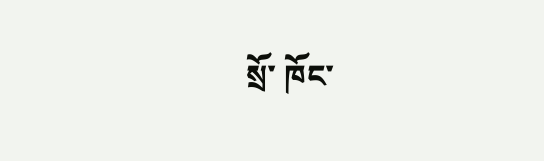སྲོ་ ཁོང་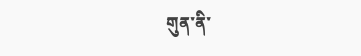གུན་ནི་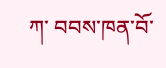ཀ་ བབས་ཁན་བོ་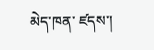མེད་ཁན་ ཛདས་།